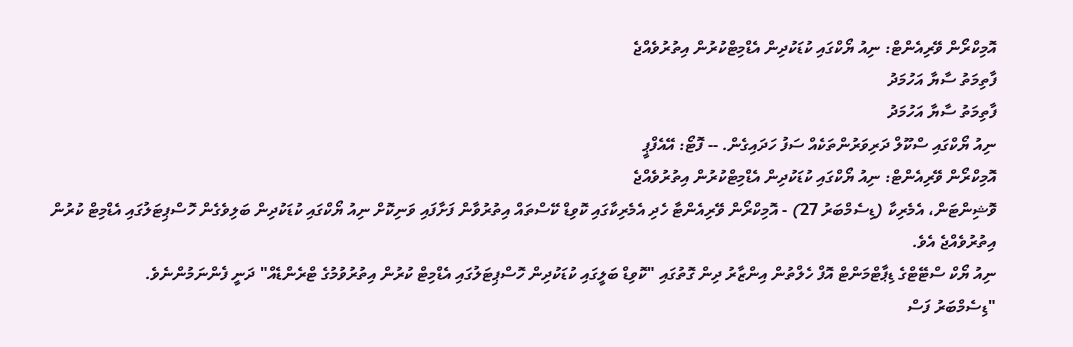އޮމިކްރޯން ވޭރިއެންޓް: ނިއު ޔޯކްގައި ކުޑަކުދިން އެޑްމިޓްކުރުން އިތުރުވެއްޖެ
ފާތިމަތު ސާޔާ އަހުމަދު
ފާތިމަތު ސާޔާ އަހުމަދު
ނިއު ޔޯކްގައި ސްކޫލް ދަރިވަރުންތަކެއް ސަފު ހަދައިގެން. -- ފޮޓޯ: އޭއެފްޕީ
އޮމިކްރޯން ވޭރިއެންޓް: ނިއު ޔޯކްގައި ކުޑަކުދިން އެޑްމިޓްކުރުން އިތުރުވެއްޖެ
ވޮޝިންޓަން، އެމެރިކާ (ޑިސެމްބަރު 27) - އޮމިކްރޯން ވޭރިއެންޓާ ހެދި އެމެރިކާގައި ކޮވިޑް ކޭސްތައް އިތުރުވާން ފަށާފައި ވަނިކޮށް ނިއު ޔޯކްގައި ކުޑަކުދިން ބަލިވެގެން ހޮސްޕިޓަލުގައި އެޑްމިޓް ކުރުން އިތުރުވެއްޖެ އެވެ.
ނިއު ޔޯކް ސްޓޭޓްގެ ޑިޕާޓްމަންޓް އޮފް ހެލްތުން އިންޒާރު ދިން ގޮތުގައި "ކޮވިޑް ބަލީގައި ކުޑަކުދިން ހޮސްޕިޓަލުގައި އެޑްމިޓް ކުރުން އިތުރުވުމުގެ ޓްރެންޑެއް" ދަނީ ފެންނަމުންނެވެ.
"ޑިސެމްބަރު ފަސް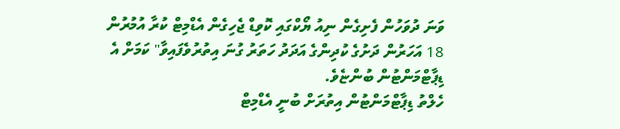ވަނަ ދުވަހުން ފެށިގެން ނިއު ޔޯކްގައި ކޮވިޑް ޖެހިގެން އެޑްމިޓް ކުރާ އުމުރުން 18 އަހަރުން ދަށުގެ ކުދިންގެ އަދަދު ހަތަރު ގުނަ އިތުރުވެފައިވާ" ކަމަށް އެ ޑިޕާޓްމަންޓުން ބުންޏެވެ.
ހެލްތު ޑިޕާޓްމަންޓުން އިތުރަށް ބުނީ އެޑްމިޓް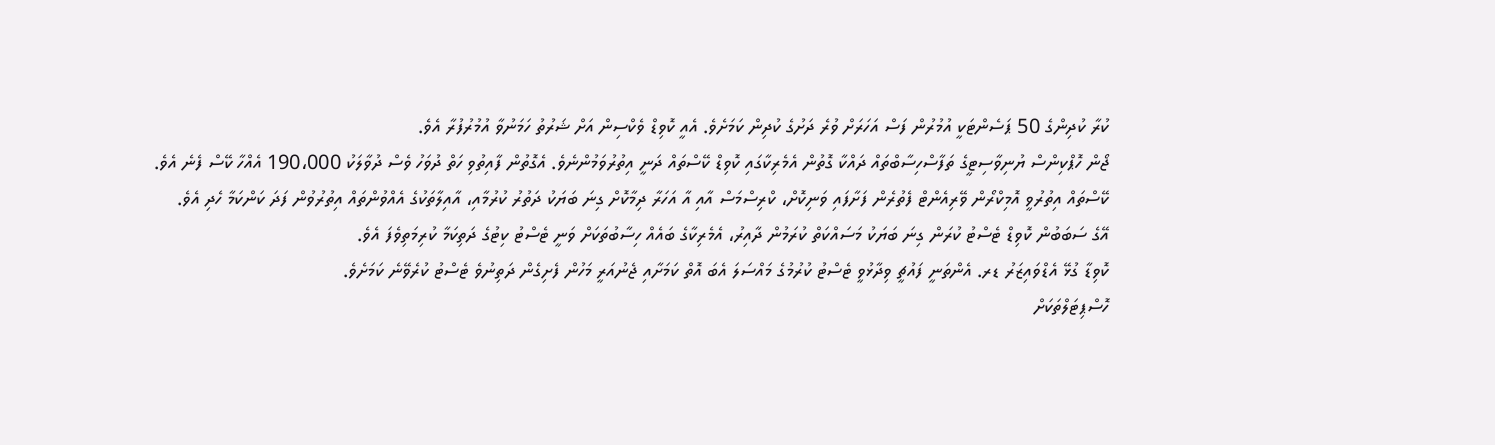ކުރާ ކުދިންގެ 50 ޕަސެންޓަކީ އުމުރުން ފަސް އަހަރަށް ވުރެ ދަށުގެ ކުދިން ކަމަށެވެ. އެއީ ކޮވިޑް ވެކްސިން އަށް ޝަރުތު ހަމަނުވާ އުމުރުފުރާ އެވެ.
ޖޯން ހޮޕްކިންސް ޔުނިވާސިޓީގެ ތަފާސްހިސާބްތައް ދައްކާ ގޮތުން އެމެރިކާގައި ކޮވިޑް ކޭސްތައް ދަނީ އިތުރުވަމުންނެވެ. އެގޮތުން ފާއިތުވި ހަތް ދުވަހު ވެސް ދުވާލަކު 190،000 އެއްހާ ކޭސް ފެނެ އެވެ.
ކޭސްތައް އިތުރުވީ އޮމިކްރޯން ވޭރިއެންޓް ފެތުރެން ފަށާފައި ވަނިކޮށް، ކްރިސްމަސް އާއި އާ އަހަރާ ދިމާކޮށް ގިނަ ބަޔަކު ދަތުރު ކުރުމާއި، އާއިލާތަކުގެ އެއްވުންތައް އިތުރުވުން ފަދަ ކަންކަމާ ހެދި އެވެ.
އޭގެ ސަބަބުން ކޮވިޑް ޓެސްޓު ކުރަން ގިނަ ބަޔަކު މަސައްކަތް ކުރަމުން ދާއިރު، އެމެރިކާގެ ބައެއް ހިސާބުތަކަށް ވަނީ ޓެސްޓު ކިޓުގެ ދަތިކަމާ ކުރިމަތިވެފަ އެވެ.
ކޮވިޑާ ގުޅޭ އެޑްވައިޒަރު ޑރ. އެންތަނީ ފައުޗީ ވިދާޅުވީ ޓެސްޓު ކުރުމުގެ މައްސަލަ އެބަ އޮތް ކަމަށާއި ޖެނުއަރީ މަހުން ފެށިގެން ދަތިނުވެ ޓެސްޓު ކުރެވޭނެ ކަމަށެވެ.
ހޮސްޕިޓަލްތަކަށް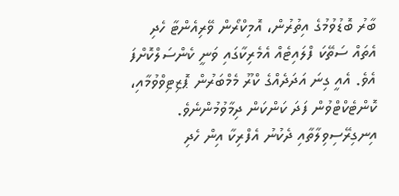ބާރު ބޮޑުވުމުގެ އިތުރުން، އޮމިކްރޯން ވޭރިއެންޓާ ހެދި އެތައް ސަތޭކަ ފްލައިޓެއް އެމެރިކާގައި ވަނީ ކެންސަލްކޮށްފަ އެވެ. އެއީ ގިނަ އަދަދެއްގެ ކްރޫ މެމްބަރުން ޕޮޒިޓިވްވުމާއި، ކޮންޓެކްޓްވުން ފަދަ ކަންކަން ދިމާވުމުންނެވެ.
އިނގިރޭސިވިލާތާއި ދެކުނު އެފްރިކާ އިން ހެދި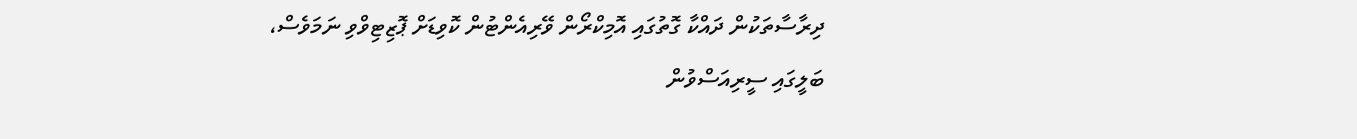ދިރާސާތަކުން ދައްކާ ގޮތުގައި އޮމިކްރޯން ވޭރިއެންޓުން ކޮވިޑަށް ޕޮޒިޓިވްވި ނަމަވެސް، ބަލީގައި ސީރިއަސްވުން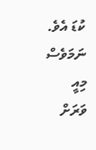ކުޑަ އެވެ. ނަމަވެސް މިއީ ވަރަށް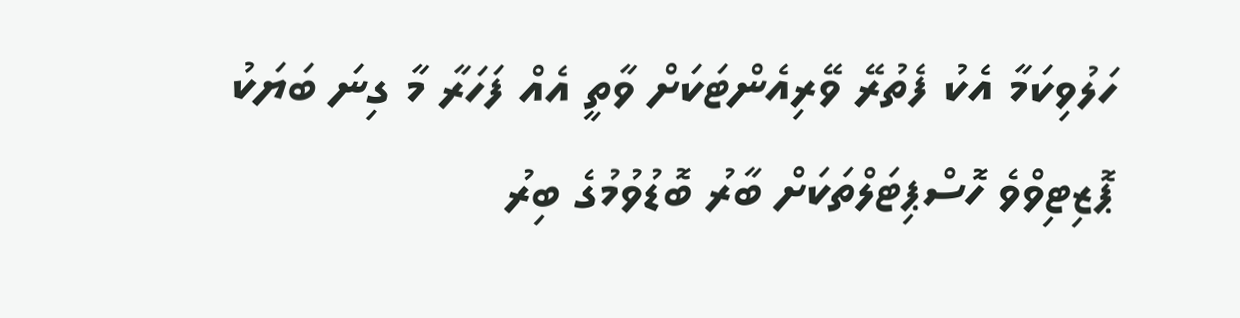ހަލުވިކަމާ އެކު ފެތުރޭ ވޭރިއެންޓަކަށް ވާތީ އެއް ފަހަރާ މާ ގިނަ ބަޔަކު ޕޮޒިޓިވްވެ ހޮސްޕިޓަލްތަކަށް ބާރު ބޮޑުވުމުގެ ބިރު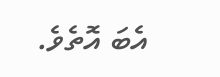އެބަ އޮތެވެ.